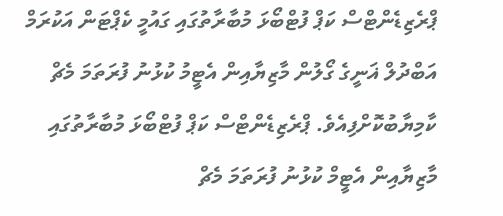ޕްރެޒިޑެންޓްސް ކަޕް ފުޓްބޯޅަ މުބާރާތުގައި ގައުމީ ކެޕްޓަން އަކުރަމް އަބްދުލް ޣަނީގެ ގޯލުން މާޒިޔާއިން އެޓީމު ކުޅުނު ފުރަތަމަ މެޗް ކާމިޔާބުކޮށްފިއެވެ. ޕްރެޒިޑެންޓްސް ކަޕް ފުޓްބޯޅަ މުބާރާތުގައި މާޒިޔާއިން އެޓީމް ކުޅުނު ފުރަތަމަ މެޗް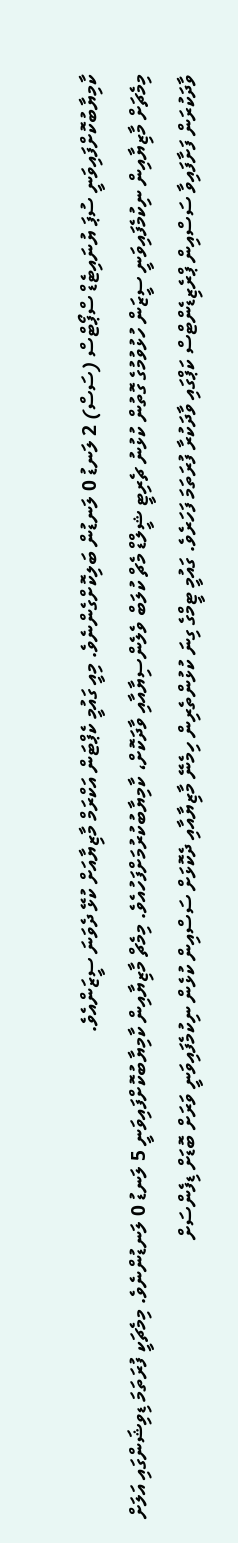ކާމިޔާބުކޮށްފައިވަނީ ސުޕަ ޔުނައިޓެޑް ސްޕޯޓްސް (ސަސް) 2 ލަނޑު 0 ލަނޑުން ބަލިކޮށްގެންނެވެ. މިއީ ގައުމީ ކެޕްޓަން އަކްރަމް މާޒިޔާއަށް ކުޅޭ ދެވަނަ ސީޒަންއެވެ.
މިމެޗަށް މާޒިޔާއިން ނިކުމެފައިވަނީ ސީޒަން ހުޅުވުމުގެ ގޮތުން ކުޅުނު ޗެރިޓީ ޝީލްޑް މެޗް ކުލަބް ވެލެންސިޔާއާއި ވާދަކޮށް، ކާމިޔާބުކުރުމަށްފަހުއެވެ. މިމެޗް މާޒިޔާއިން ކާމިޔާބުކޮށްފައިވަނީ 5 ލަނޑު 0 ލަނޑުންނެވެ. މިމެޗަކީ ފުރަތަމަ ޑިވިޝަންގައި އަލަށް ވާދަކުރަން ފަށާފައިވާ ސަސްއިން ޕްރެޒިޑެންޓްސް ކަޕްގައި ވާދަކުރާ ފުރަތަމަ ފަހަރެވެ. ގައުމީ ޓީމްގެ ގިނަ ކުޅުންތެރިން ހިމެނޭ މާޒިޔާއާއި ދެކޮޅަށް ސަސްއިން ކުޅެން ނިކުމެފައިވަނީ ވަރަށް ބޮޑަށް ޑިފެންސަށް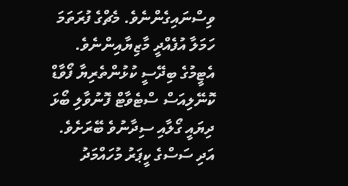ވިސްނައިގެންނެވެ. މެޗްގެ ފުރަތަމަ ހަމަލާ އުފެއްދީ މާޒިޔާއިންނެވެ. އެޓީމުގެ ބިދޭސީ ކުޅުންތެރިޔާ ފޯވާޑް ކޮނޭލިއަސް ސްޓެވާޓް ފޮނުވާލި ބޯޅަ ދިޔައީ ގޯލާއި ސިދާނުވެ ބޭރަށެވެ. އަދި ސަސްގެ ކީޕަރު މުހައްމަދު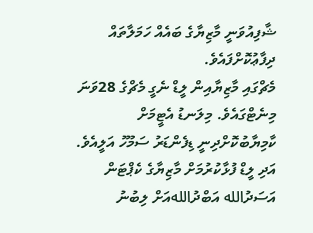ޝާފިއުވަނީ މާޒިޔާގެ ބައެއް ހަމަލާތައް ދިފާޢުކޮށްފައެވެ.
މެޗްގައި މާޒިޔާއިން ލީޑް ނެގީ މެޗްގެ 28ވަނަ މިނެޓްގައެވެ. މިލަނޑު އެޓީމަށް ކާމިޔާބުކޮށްދިނީ ޑިފެންޑަރު ސަމޫހު އަލީއެވެ. އަދި ލީޑް ފުޅާކުރުމަށް މާޒިޔާގެ ކެޕްޓަން އަސަދުالله އަބްދުاللهއަށް ލިބުނު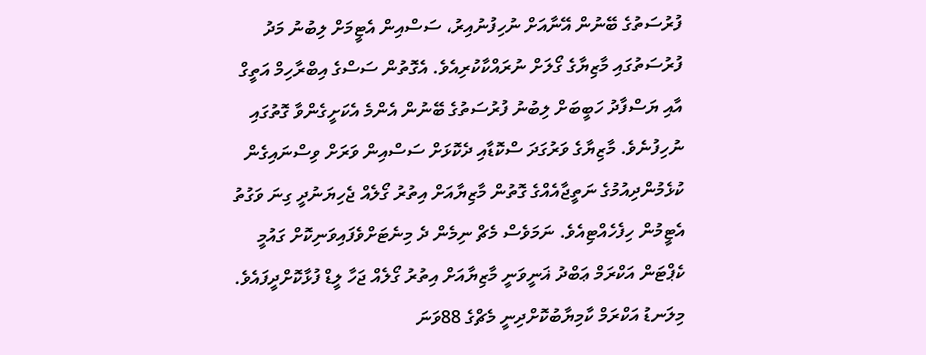ފުރުސަތުގެ ބޭނުން އޭނާއަށް ނުހިފުނުއިރު، ސަސްއިން އެޓީމަށް ލިބުނު މަދު ފުރުސަތުގައި މާޒިޔާގެ ގޯލަށް ނުރައްކާކުރިއެވެ. އެގޮތުން ސަސްގެ އިބްރާހިމް އަތީގް އާއި ޔަސްފާދު ހަބީބަށް ލިބުނު ފުރުސަތުގެ ބޭނުން އެންމެ އެކަށީގެންވާ ގޮތުގައި ނުހިފުނެވެ. މާޒިޔާގެ ވަރުގަދަ ސްކޮޑާއި ދެކޮޅަށް ސަސްއިން ވަރަށް ވިސްނައިގެން ކުޅެމުންދިއުމުގެ ނަތީޖާއެއްގެ ގޮތުން މާޒިޔާއަށް އިތުރު ގޯލެއް ޖެހިޔަނުދީ ގިނަ ވަގުތު އެޓީމުން ހިފެހެއްޓިއެވެ. ނަމަވެސް މެޗް ނިމެން ދެ މިނެޓަށްވެފައިވަނިކޮށް ގައުމީ ކެޕްޓަން އަކްރަމް ޢަބްދު ޣަނީވަނީ މާޒިޔާއަށް އިތުރު ގޯލެއް ޖަހާ ލީޑް ފުޅާކޮށްދީފައެވެ. މިލަނޑު އަކްރަމް ކާމިޔާބުކޮށްދިނީ މެޗްގެ 88ވަނަ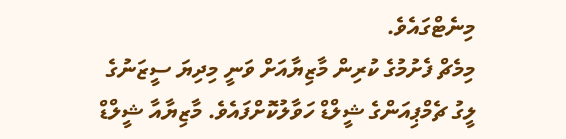މިނެޓްގައެވެ.
މިމެޗް ފެށުމުގެ ކުރިން މާޒިޔާއަށް ވަނީ މިދިޔަ ސީޒަނުގެ ލީގު ޗެމްޕިއަންގެ ޝީލްޑް ހަވާލުކޮށްފައެވެ. މާޒިޔާއާ ޝީލްޑް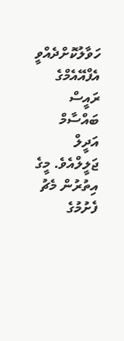ހަވާލުކޮށްދެއްވީ އެފްއޭއެމްގެ ރައީސް ބައްސާމް އަދީލް ޖަލީލްއެވެ. މީގެ އިތުރުން މެޗު ފެށުމުގެ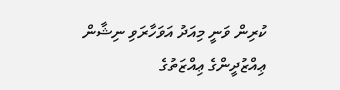ކުރިން ވަނީ މިއަދު އަވަހާރަވި ނިޝާން ޢިއްޒުދީންގެ ޢިއްޒަތުގެ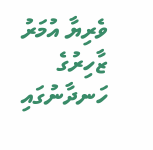ވެރިޔާ އުމަރު ޒާހިރުގެ ހަނދާނުގައި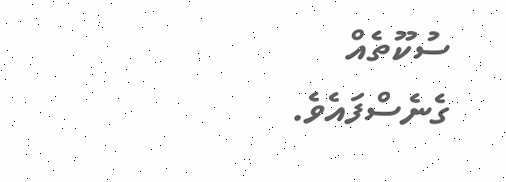ސުކޫތެއް ގެނެސްފައެވެ.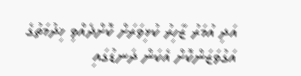އަދި އުމަރު ޒާހިރު ކުޅިވަރަށް ކޮށްދެއްވި ޚިދުމަތުގެ އަގުވަޒަންކޮށް އެކަން ދަނޑުގައި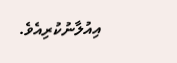އިއުލާނުކުރިއެވެ.